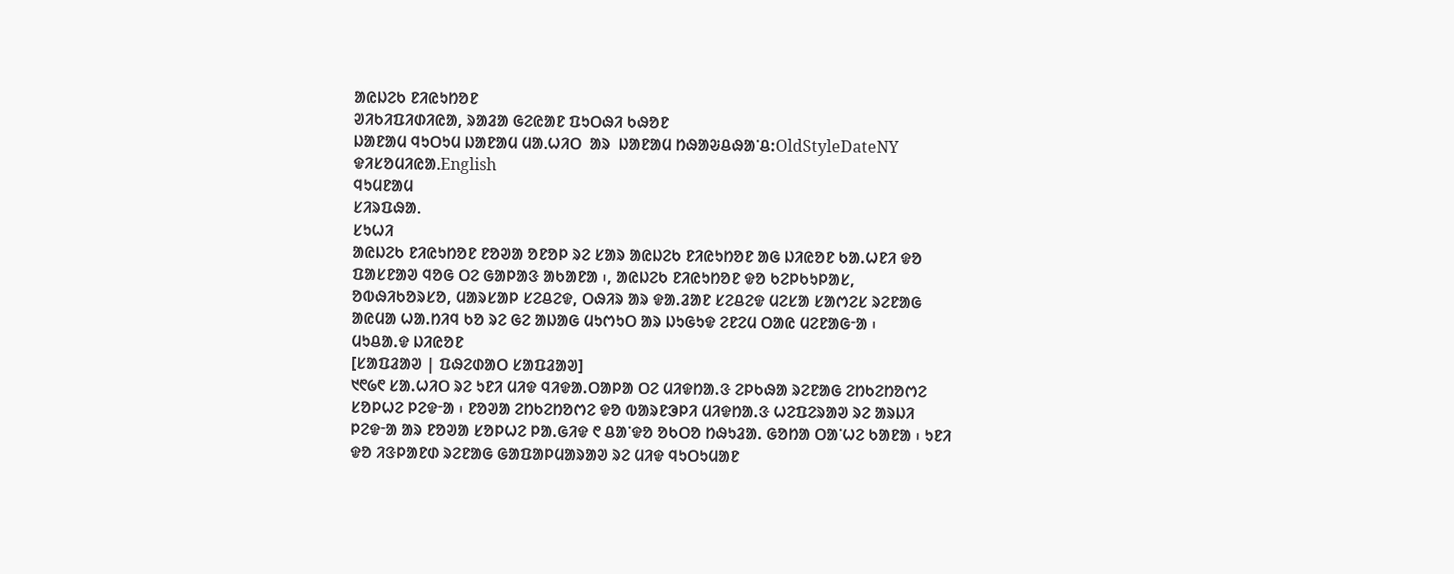ᱟᱭᱡᱮᱠ ᱱᱤᱭᱩᱴᱚᱱ
ᱣᱤᱠᱤᱯᱤᱰᱤᱭᱟ, ᱨᱟᱲᱟ ᱜᱮᱭᱟᱱ ᱯᱩᱛᱷᱤ ᱠᱷᱚᱱ
ᱡᱟᱱᱟᱢ ᱧᱩᱛᱩᱢ ᱡᱟᱱᱟᱢ ᱢᱟᱹᱦᱤᱛ  ᱟᱨ  ᱡᱟᱱᱟᱢ ᱴᱷᱟᱶᱪᱷᱟᱸᱪ:OldStyleDateNY
ᱫᱤᱥᱚᱢᱤᱭᱟᱹEnglish
ᱧᱩᱢᱱᱟᱢ
ᱥᱤᱨᱯᱷᱟᱹ
ᱥᱩᱦᱤ
ᱟᱭᱡᱮᱠ ᱱᱤᱭᱩᱴᱚᱱ ᱱᱚᱣᱟ ᱚᱱᱚᱞ ᱨᱮ ᱥᱟᱨ ᱟᱭᱡᱮᱠ ᱱᱤᱭᱩᱴᱚᱱ ᱟᱜ ᱡᱤᱭᱚᱱ ᱠᱟ.ᱦᱱᱤ ᱫᱚ ᱯᱟᱥᱱᱟᱣ ᱧᱚᱜ ᱛᱮ ᱜᱟᱞᱟᱝ ᱟᱠᱟᱱᱟ ᱾, ᱟᱭᱡᱮᱠ ᱱᱤᱭᱩᱴᱚᱱ ᱫᱚ ᱠᱮᱞᱠᱩᱞᱟᱥ, ᱚᱵᱷᱤᱠᱚᱨᱥᱚ, ᱢᱟᱨᱥᱟᱞ ᱥᱮᱪᱮᱫ, ᱛᱷᱤᱨ ᱟᱨ ᱫᱟ.ᱲᱟᱱ ᱥᱮᱪᱮᱫ ᱢᱮᱥᱟ ᱥᱟᱬᱮᱥ ᱨᱮᱱᱟᱜ ᱟᱭᱢᱟ ᱦᱟ.ᱴᱤᱧ ᱠᱚ ᱨᱮ ᱜᱮ ᱟᱡᱟᱜ ᱢᱩᱬᱩᱛ ᱟᱨ ᱡᱩᱜᱩᱫ ᱮᱱᱮᱢ ᱛᱟᱭ ᱢᱮᱱᱟᱜᱼᱟ ᱾
ᱢᱩᱪᱟ.ᱫ ᱡᱤᱭᱚᱱ
[ᱥᱟᱯᱲᱟᱣ | ᱯᱷᱮᱰᱟᱛ ᱥᱟᱯᱲᱟᱣ]
᱑᱖᱙᱖ ᱥᱟ.ᱦᱤᱛ ᱨᱮ ᱩᱱᱤ ᱢᱤᱫ ᱧᱤᱫᱟ.ᱛᱟᱞᱟ ᱛᱮ ᱢᱤᱫᱴᱟ.ᱝ ᱮᱞᱠᱷᱟ ᱨᱮᱱᱟᱜ ᱮᱴᱠᱮᱴᱚᱬᱮ ᱥᱚᱞᱦᱮ ᱞᱮᱫᱼᱟ ᱾ ᱱᱚᱣᱟ ᱮᱴᱠᱮᱴᱚᱬᱮ ᱫᱚ ᱵᱟᱨᱱᱳᱞᱤ ᱢᱤᱫᱴᱟ.ᱝ ᱦᱮᱯᱮᱨᱟᱣ ᱨᱮ ᱟᱨᱡᱤ ᱞᱮᱫᱼᱟ ᱟᱨ ᱱᱚᱣᱟ ᱥᱚᱞᱦᱮ ᱞᱟ.ᱜᱤᱫ ᱖ ᱪᱟᱸᱫᱚ ᱚᱠᱛᱚ ᱴᱷᱩᱲᱟ. ᱜᱚᱴᱟ ᱛᱟᱸᱦᱮ ᱠᱟᱱᱟ ᱾ ᱩᱱᱤ ᱫᱚ ᱤᱝᱞᱟᱱᱰ ᱨᱮᱱᱟᱜ ᱜᱟᱯᱟᱞᱢᱟᱨᱟᱣ ᱨᱮ ᱢᱤᱫ ᱧᱩᱛᱩᱢᱟᱱ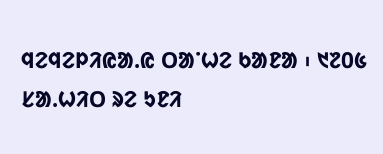ᱧᱮᱧᱮᱞᱤᱭᱟ.ᱭ ᱛᱟᱸᱦᱮ ᱠᱟᱱᱟ ᱾ ᱑᱗᱐᱕ ᱥᱟ.ᱦᱤᱛ ᱨᱮ ᱩᱱᱤ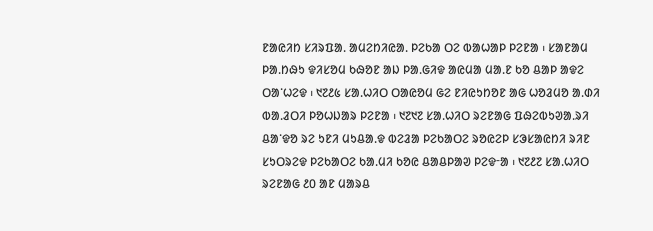ᱱᱟᱭᱤᱴ ᱥᱤᱨᱯᱟ. ᱟᱢᱮᱴᱤᱭᱟ. ᱞᱮᱠᱟ ᱛᱮ ᱵᱟᱦᱟᱞ ᱞᱮᱱᱟ ᱾ ᱥᱟᱱᱟᱢ ᱞᱟ.ᱴᱷᱩ ᱫᱤᱥᱚᱢ ᱠᱷᱚᱱ ᱟᱡ ᱞᱟ.ᱜᱤᱫ ᱟᱭᱢᱟ ᱢᱟ.ᱱ ᱠᱚ ᱪᱟᱞ ᱟᱫᱮ ᱛᱟᱸᱦᱮᱫ ᱾ ᱑᱗᱒᱕ ᱥᱟ.ᱦᱤᱛ ᱛᱟᱭᱚᱢ ᱜᱮ ᱱᱤᱭᱩᱴᱚᱱ ᱟᱜ ᱦᱚᱲᱢᱚ ᱟ.ᱰᱤ ᱵᱟ.ᱲᱛᱤ ᱞᱚᱦᱡᱟᱨ ᱞᱮᱱᱟ ᱾ ᱑᱗᱑᱗ ᱥᱟ.ᱦᱤᱛ ᱨᱮᱱᱟᱜ ᱯᱷᱮᱵᱩᱣᱟ.ᱨᱤ ᱪᱟᱸᱫᱚ ᱨᱮ ᱩᱱᱤ ᱢᱩᱪᱟ.ᱫ ᱵᱮᱲᱟ ᱞᱮᱠᱟᱛᱮ ᱨᱚᱭᱮᱞ ᱥᱳᱥᱟᱭᱴᱤ ᱨᱤᱱ ᱥᱩᱛᱨᱮᱫ ᱞᱮᱠᱟᱛᱮ ᱠᱟ.ᱢᱤ ᱠᱚᱭ ᱪᱟᱪᱞᱟᱣ ᱞᱮᱫᱼᱟ ᱾ ᱑᱗᱒᱗ ᱥᱟ.ᱦᱤᱛ ᱨᱮᱱᱟᱜ ᱒᱐ ᱟᱱ ᱢᱟᱨᱪ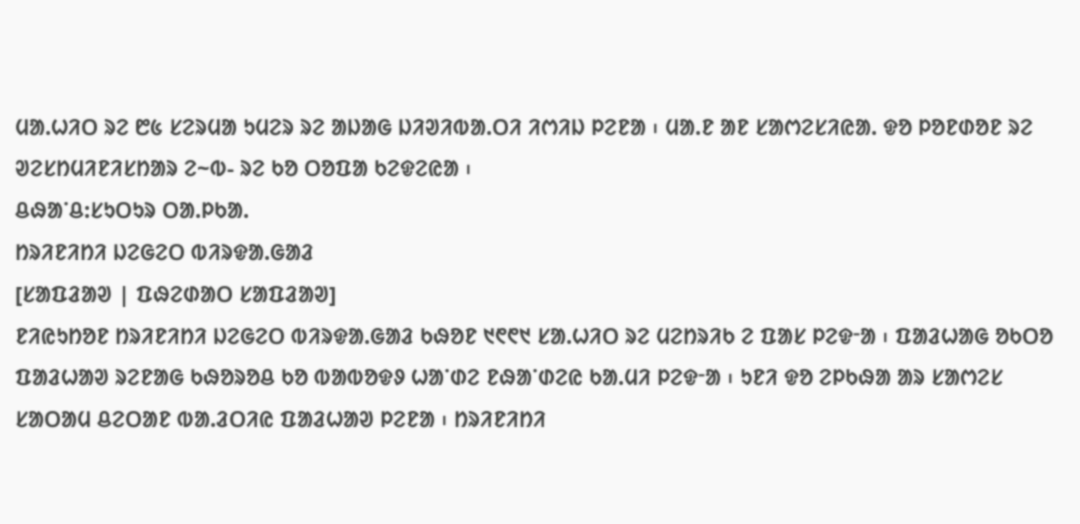ᱢᱟ.ᱦᱤᱛ ᱨᱮ ᱘᱕ ᱥᱮᱨᱢᱟ ᱩᱢᱮᱨ ᱨᱮ ᱟᱡᱟᱜ ᱡᱤᱣᱤᱵᱟ.ᱛᱤ ᱤᱬᱤᱡ ᱞᱮᱱᱟ ᱾ ᱢᱟ.ᱱ ᱟᱱ ᱥᱟᱬᱮᱥᱤᱭᱟ. ᱫᱚ ᱞᱚᱱᱰᱚᱱ ᱨᱮ ᱣᱮᱥᱴᱢᱤᱱᱤᱥᱴᱟᱨ ᱮ~ᱵ- ᱨᱮ ᱠᱚ ᱛᱚᱯᱟ ᱠᱮᱫᱮᱭᱟ ᱾
ᱪᱷᱟᱸᱪ:ᱥᱩᱛᱩᱨ ᱛᱟ.ᱞᱠᱟ.
ᱴᱨᱤᱱᱤᱴᱤ ᱡᱮᱜᱮᱛ ᱵᱤᱨᱫᱟ.ᱜᱟᱲ
[ᱥᱟᱯᱲᱟᱣ | ᱯᱷᱮᱰᱟᱛ ᱥᱟᱯᱲᱟᱣ]
ᱱᱤᱭᱩᱴᱚᱱ ᱴᱨᱤᱱᱤᱴᱤ ᱡᱮᱜᱮᱛ ᱵᱤᱨᱫᱟ.ᱜᱟᱲ ᱠᱷᱚᱱ ᱑᱖᱖᱑ ᱥᱟ.ᱦᱤᱛ ᱨᱮ ᱢᱮᱴᱨᱤᱠ ᱮ ᱯᱟᱥ ᱞᱮᱫᱼᱟ ᱾ ᱯᱟᱲᱦᱟᱜ ᱚᱠᱛᱚ ᱯᱟᱲᱦᱟᱣ ᱨᱮᱱᱟᱜ ᱠᱷᱚᱨᱚᱪ ᱠᱚ ᱵᱟᱵᱚᱫᱽ ᱦᱟᱸᱰᱮ ᱱᱷᱟᱸᱰᱮᱭ ᱠᱟ.ᱢᱤ ᱞᱮᱫᱼᱟ ᱾ ᱩᱱᱤ ᱫᱚ ᱮᱞᱠᱷᱟ ᱟᱨ ᱥᱟᱬᱮᱥ ᱥᱟᱛᱟᱢ ᱪᱮᱛᱟᱱ ᱵᱟ.ᱲᱛᱤᱭ ᱯᱟᱲᱦᱟᱣ ᱞᱮᱱᱟ ᱾ ᱴᱨᱤᱱᱤᱴᱤ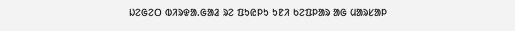ᱡᱮᱜᱮᱛ ᱵᱤᱨᱫᱟ.ᱜᱟᱲ ᱨᱮ ᱯᱩᱭᱞᱩ ᱩᱱᱤ ᱠᱮᱯᱞᱟᱨ ᱟᱜ ᱢᱟᱨᱥᱟᱞ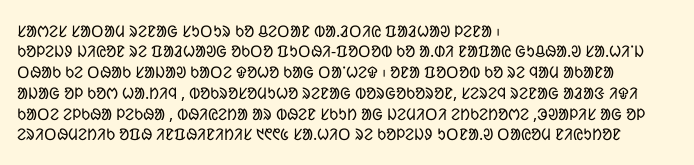ᱥᱟᱬᱮᱥ ᱥᱟᱛᱟᱢ ᱨᱮᱱᱟᱜ ᱥᱩᱛᱩᱨ ᱠᱚ ᱪᱮᱛᱟᱱ ᱵᱟ.ᱲᱛᱤᱭ ᱯᱟᱲᱦᱟᱣ ᱞᱮᱱᱟ ᱾
ᱠᱚᱞᱮᱡᱽ ᱡᱤᱭᱚᱱ ᱨᱮ ᱯᱟᱲᱦᱟᱣᱜ ᱚᱠᱛᱚ ᱯᱩᱛᱷᱤ-ᱯᱚᱛᱚᱵ ᱠᱚ ᱟ.ᱰᱤ ᱱᱟᱯᱟᱭ ᱜᱩᱪᱷᱟ.ᱣ ᱥᱟ.ᱦᱤᱸᱡ ᱛᱷᱟᱠ ᱠᱮ ᱛᱷᱟᱠ ᱥᱟᱡᱟᱣ ᱠᱟᱛᱮ ᱫᱚᱦᱚ ᱠᱟᱜ ᱛᱟᱸᱦᱮᱫ ᱾ ᱚᱱᱟ ᱯᱚᱛᱚᱵ ᱠᱚ ᱨᱮ ᱧᱟᱢ ᱟᱠᱟᱱᱟ ᱟᱡᱟᱜ ᱚᱞ ᱠᱚᱬ ᱦᱟ.ᱴᱤᱧ , ᱵᱚᱠᱨᱚᱥᱚᱢᱩᱦᱚ ᱨᱮᱱᱟᱜ ᱵᱚᱨᱜᱚᱠᱚᱨᱚᱱ, ᱥᱮᱨᱮᱧ ᱨᱮᱱᱟᱜ ᱟᱲᱟᱝ ᱤᱫᱤ ᱠᱟᱛᱮ ᱮᱞᱠᱷᱟ ᱞᱮᱠᱷᱟ , ᱵᱷᱤᱭᱮᱴᱟ ᱟᱨ ᱵᱷᱮᱱ ᱥᱠᱩᱴ ᱟᱜ ᱡᱮᱢᱤᱛᱤ ᱮᱴᱠᱮᱴᱚᱬᱮ ,ᱳᱣᱟᱞᱤᱥ ᱟᱜ ᱚᱞ ᱮᱨᱤᱛᱷᱢᱮᱴᱤᱠ ᱚᱯᱷ ᱤᱱᱯᱷᱤᱱᱤᱴᱤᱥ ᱑᱖᱖᱕ ᱥᱟ.ᱦᱤᱛ ᱨᱮ ᱠᱚᱞᱮᱡᱽ ᱩᱛᱱᱟ.ᱣ ᱛᱟᱭᱚᱢ ᱱᱤᱭᱩᱴᱚᱱ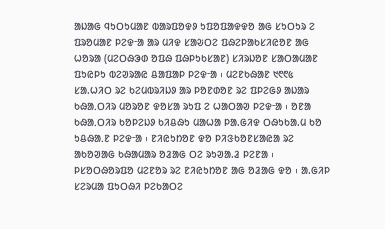ᱟᱡᱟᱜ ᱧᱩᱛᱩᱢᱟᱱ ᱵᱟᱨᱯᱚᱫᱽ ᱩᱯᱚᱯᱟᱫᱫᱚ ᱟᱜ ᱥᱩᱛᱩᱨ ᱮ ᱯᱨᱚᱢᱟᱱ ᱞᱮᱫᱼᱟ ᱟᱨ ᱢᱤᱫ ᱥᱟᱶᱛᱮ ᱯᱷᱮᱞᱟᱠᱥᱤᱭᱚᱱ ᱟᱜ ᱦᱚᱨᱟ (ᱢᱮᱛᱷᱳᱰ ᱚᱯᱷ ᱯᱷᱞᱩᱠᱥᱟᱱ) ᱥᱤᱨᱡᱚᱱ ᱥᱟᱛᱟᱢᱟᱱ ᱯᱩᱭᱞᱩ ᱵᱮᱣᱨᱟᱭ ᱪᱟᱯᱟᱞ ᱞᱮᱫᱼᱟ ᱾ ᱢᱮᱱᱠᱷᱟᱱ ᱑᱖᱖᱕ ᱥᱟ.ᱦᱤᱛ ᱨᱮ ᱠᱮᱢᱵᱨᱤᱡᱽ ᱟᱨ ᱞᱚᱱᱰᱚᱱ ᱨᱮ ᱯᱞᱮᱜᱽ ᱟᱡᱟᱨ ᱠᱷᱟᱹᱛᱤᱨ ᱢᱚᱨᱚᱱ ᱫᱚᱥᱟ ᱨᱩᱯ ᱮ ᱦᱟᱛᱟᱣ ᱞᱮᱫᱼᱟ ᱾ ᱚᱱᱟ ᱠᱷᱟᱹᱛᱤᱨ ᱠᱚᱞᱮᱡᱽ ᱠᱤᱪᱷᱩ ᱢᱟᱦᱟ ᱞᱟ.ᱜᱤᱫ ᱛᱷᱩᱠᱟ.ᱢ ᱠᱚ ᱩᱪᱷᱟᱹᱱ ᱞᱮᱫᱼᱟ ᱾ ᱱᱤᱭᱩᱴᱚᱱ ᱫᱚ ᱞᱤᱝᱠᱚᱱᱥᱟᱭᱟ ᱨᱮ ᱟᱠᱚᱣᱟᱜ ᱠᱷᱟᱢᱟᱨ ᱚᱲᱟᱜ ᱛᱮ ᱨᱩᱣᱟ.ᱲ ᱞᱮᱱᱟ ᱾
ᱞᱥᱚᱛᱷᱚᱨᱯᱚ ᱢᱮᱱᱚᱨ ᱨᱮ ᱱᱤᱭᱩᱴᱚᱱ ᱟᱜ ᱚᱲᱟᱜ ᱫᱚ ᱾ ᱟ.ᱜᱤᱞ ᱥᱮᱨᱢᱟ ᱯᱩᱛᱷᱤ ᱞᱮᱠᱟᱛᱮ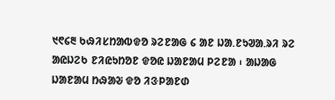᱑᱖᱔᱓ ᱠᱷᱤᱥᱴᱟᱵᱫᱚ ᱨᱮᱱᱟᱜ ᱔ ᱟᱱ ᱡᱟ.ᱱᱩᱣᱟ.ᱨᱤ ᱨᱮ ᱟᱭᱡᱮᱠ ᱱᱤᱭᱩᱴᱚᱱ ᱫᱚᱭ ᱡᱟᱱᱟᱢ ᱞᱮᱱᱟ ᱾ ᱟᱡᱟᱜ ᱡᱟᱱᱟᱢ ᱴᱷᱟᱶ ᱫᱚ ᱤᱝᱞᱟᱱᱰ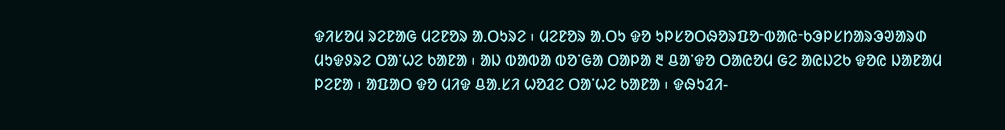ᱫᱤᱥᱚᱢ ᱨᱮᱱᱟᱜ ᱢᱮᱱᱚᱨ ᱟ.ᱛᱩᱨᱮ ᱾ ᱢᱮᱱᱚᱨ ᱟ.ᱛᱩ ᱫᱚ ᱩᱞᱥᱚᱛᱷᱚᱨᱯᱚᱼᱵᱟᱭᱼᱠᱳᱞᱥᱴᱟᱨᱳᱣᱟᱨᱰ ᱢᱩᱫᱽᱨᱮ ᱛᱟᱸᱦᱮ ᱠᱟᱱᱟ ᱾ ᱟᱡ ᱵᱟᱵᱟ ᱵᱚᱸᱜᱟ ᱛᱟᱞᱟ ᱓ ᱪᱟᱸᱫᱚ ᱛᱟᱭᱚᱢ ᱜᱮ ᱟᱭᱡᱮᱠ ᱫᱚᱭ ᱡᱟᱱᱟᱢ ᱞᱮᱱᱟ ᱾ ᱟᱯᱟᱛ ᱫᱚ ᱢᱤᱫ ᱪᱟ.ᱥᱤ ᱦᱚᱲᱮ ᱛᱟᱸᱦᱮ ᱠᱟᱱᱟ ᱾ ᱫᱷᱩᱲᱤ-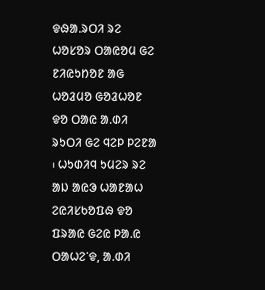ᱫᱷᱟ.ᱨᱛᱤ ᱨᱮ ᱦᱚᱥᱚᱨ ᱛᱟᱭᱚᱢ ᱜᱮ ᱱᱤᱭᱩᱴᱚᱱ ᱟᱜ ᱦᱚᱲᱢᱚ ᱜᱚᱲᱦᱚᱱ ᱫᱚ ᱛᱟᱭ ᱟ.ᱰᱤ ᱨᱩᱛᱤ ᱜᱮ ᱧᱮᱞ ᱞᱮᱱᱟ ᱾ ᱦᱩᱰᱤᱧ ᱩᱢᱮᱨ ᱨᱮ ᱟᱡ ᱟᱭᱳ ᱦᱟᱱᱟᱦ ᱮᱭᱤᱥᱠᱚᱯᱷ ᱫᱚ ᱯᱨᱟᱭ ᱜᱮᱭ ᱞᱟ.ᱭ ᱛᱟᱦᱮᱸᱫ, ᱟ.ᱰᱤ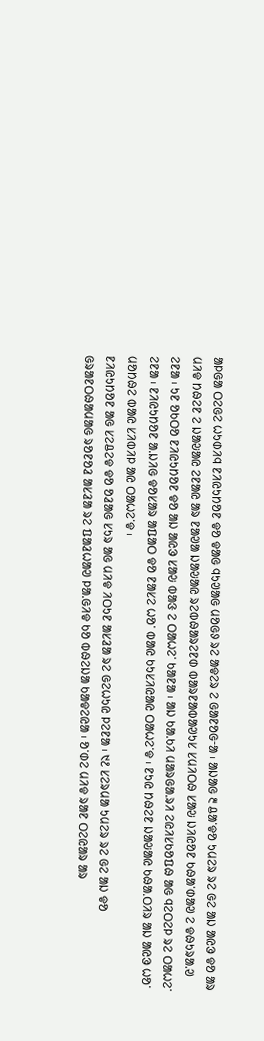ᱟᱞᱜᱟ ᱛᱮᱜᱮ ᱦᱩᱰᱤᱧ ᱱᱤᱭᱩᱴᱚᱱ ᱫᱚ ᱫᱟᱜ ᱧᱩᱣᱟᱜ ᱢᱚᱜᱽ ᱨᱮ ᱟᱫᱮᱨ ᱮ ᱜᱟᱱᱚᱜᱼᱟ ᱾ ᱟᱡᱟᱜ ᱓ ᱪᱟᱸᱫᱚ ᱩᱢᱮᱨ ᱨᱮ ᱜᱮ ᱟᱡ ᱟᱭᱳ ᱫᱚ ᱟᱨ ᱢᱤᱫ ᱴᱷᱮᱱ ᱮ ᱡᱟᱶᱟᱭ ᱮᱱᱟᱭ ᱟᱨ ᱱᱟᱣᱟ ᱡᱟᱶᱟᱭ ᱨᱮᱵᱷᱟᱨᱮᱱᱰ ᱵᱟᱨᱱᱟᱵᱟᱣᱩᱥ ᱥᱢᱤᱛᱷ ᱥᱟᱶ ᱡᱤᱭᱚᱱ ᱠᱷᱟᱸᱰᱟᱣ ᱮ ᱫᱷᱩᱨᱟ.ᱣ ᱮᱱᱟ ᱾ ᱩᱱ ᱚᱠᱛᱚ ᱱᱤᱭᱩᱴᱚᱱ ᱫᱚ ᱟᱡ ᱟᱭᱳ ᱥᱟᱶ ᱵᱟᱝ ᱮ ᱛᱟᱦᱮᱸ ᱠᱟᱱᱟ ᱾ ᱟᱡ ᱠᱟ.ᱠᱤ ᱢᱟᱨᱜᱟ.ᱨᱤ ᱮᱭᱤᱥᱠᱚᱯᱷ ᱟᱜ ᱧᱮᱛᱮᱞ ᱨᱮ ᱛᱟᱦᱮᱸ ᱮᱱᱟ ᱾ ᱱᱤᱭᱩᱴᱚᱱ ᱟ.ᱡᱤᱜ ᱫᱚᱥᱟᱨ ᱟᱯᱟᱛ ᱫᱚ ᱱᱟᱥᱮ ᱦᱚᱸ ᱵᱟᱭ ᱠᱩᱥᱤᱭᱟᱭ ᱛᱟᱦᱮᱸᱫ ᱾ ᱱᱩᱭ ᱴᱷᱮᱱ ᱡᱟᱶᱟᱭ ᱠᱷᱟᱹᱛᱤᱨ ᱟᱡ ᱟᱭᱳ ᱦᱚᱸ ᱢᱚᱴᱷᱮ ᱵᱟᱭ ᱥᱤᱵᱤᱞ ᱟᱭ ᱛᱟᱦᱮᱸᱫ ᱾
ᱱᱤᱭᱩᱴᱚᱱ ᱟᱜ ᱥᱮᱪᱮᱫ ᱫᱚ ᱚᱲᱟᱜ ᱥᱩᱨ ᱟᱜ ᱢᱤᱫ ᱤᱛᱩᱱ ᱟᱥᱲᱟ ᱨᱮ ᱜᱮᱦᱩᱭ ᱞᱮᱱᱟ ᱾ ᱑᱒ ᱥᱮᱨᱢᱟ ᱩᱢᱮᱨ ᱨᱮ ᱜᱮ ᱟᱡ ᱫᱚ ᱜᱨᱟᱱᱛᱷᱟᱢᱟᱜ ᱨᱚᱱᱚᱲ ᱟᱥᱲᱟ ᱨᱮ ᱯᱟᱲᱦᱟᱣ ᱞᱟ.ᱜᱤᱫ ᱠᱚ ᱵᱷᱮᱡᱟ ᱠᱟᱫᱮᱭᱟ ᱾ ᱚᱸᱰᱮ ᱢᱤᱫ ᱨᱟᱱ ᱛᱮᱭᱟᱨ ᱟᱨ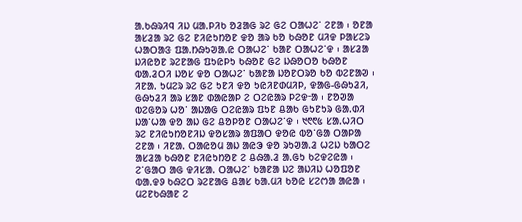ᱟ.ᱠᱷᱨᱤᱧ ᱤᱡ ᱢᱟ.ᱞᱤᱠ ᱚᱲᱟᱜ ᱨᱮ ᱜᱮ ᱛᱟᱦᱮᱸ ᱮᱱᱟ ᱾ ᱚᱱᱟ ᱟᱥᱲᱟ ᱨᱮ ᱜᱮ ᱱᱤᱭᱩᱴᱚᱱ ᱫᱚ ᱟᱨ ᱠᱚ ᱠᱷᱚᱱ ᱢᱤᱫ ᱞᱟᱥᱮᱨ ᱦᱟᱛᱟᱝ ᱯᱟ.ᱴᱷᱩᱣᱟ.ᱭ ᱛᱟᱦᱮᱸ ᱠᱟᱱ ᱛᱟᱦᱮᱸᱫ ᱾ ᱟᱥᱲᱟ ᱡᱤᱭᱚᱱ ᱨᱮᱱᱟᱜ ᱯᱩᱭᱞᱩ ᱠᱷᱚᱱ ᱜᱮ ᱡᱷᱚᱛᱚ ᱠᱷᱚᱱ ᱵᱟ.ᱲᱛᱤ ᱡᱚᱥ ᱫᱚ ᱛᱟᱦᱮᱸ ᱠᱟᱱᱟ ᱡᱚᱱᱛᱨᱚ ᱠᱚ ᱵᱮᱱᱟᱣ ᱾ ᱤᱱᱟ. ᱩᱢᱮᱨ ᱨᱮ ᱜᱮ ᱩᱱᱤ ᱫᱚ ᱩᱭᱤᱱᱰᱢᱤᱞ, ᱫᱟᱜ-ᱜᱷᱩᱲᱤ, ᱜᱷᱩᱲᱤ ᱟᱨ ᱥᱟᱱ ᱰᱟᱭᱟᱞ ᱮ ᱛᱮᱭᱟᱨ ᱞᱮᱫᱼᱟ ᱾ ᱱᱚᱣᱟ ᱵᱮᱜᱚᱨ ᱦᱚᱸ ᱟᱡᱟᱜ ᱛᱮᱭᱟᱨ ᱯᱩᱱ ᱪᱟᱠ ᱜᱩᱱᱩᱨ ᱜᱟ.ᱰᱤ ᱡᱟᱸᱦᱟ ᱫᱚ ᱟᱡ ᱜᱮ ᱪᱚᱞᱚᱱ ᱛᱟᱦᱮᱸᱫ ᱾ ᱑᱖᱖᱕ ᱥᱟ.ᱦᱤᱛ ᱨᱮ ᱱᱤᱭᱩᱴᱚᱱᱤᱡ ᱫᱚᱥᱟᱨ ᱟᱯᱟᱛ ᱫᱚᱭ ᱵᱚᱸᱜᱟ ᱛᱟᱞᱟ ᱮᱱᱟ ᱾ ᱤᱱᱟ. ᱛᱟᱭᱚᱢ ᱟᱡ ᱟᱭᱳ ᱫᱚ ᱨᱩᱣᱟ.ᱲ ᱦᱮᱡ ᱠᱟᱛᱮ ᱟᱥᱲᱟ ᱠᱷᱚᱱ ᱱᱤᱭᱩᱴᱚᱱ ᱮ ᱪᱷᱟ.ᱲ ᱟ.ᱜᱩ ᱠᱮᱫᱮᱭᱟ ᱾ ᱮᱸᱜᱟᱛ ᱟᱜ ᱫᱤᱥᱟ. ᱛᱟᱦᱮᱸ ᱠᱟᱱᱟ ᱡᱮ ᱟᱡᱤᱡ ᱦᱚᱯᱚᱱ ᱵᱟ.ᱫᱽ ᱠᱷᱮᱛ ᱨᱮᱱᱟᱜ ᱪᱟᱥ ᱠᱟ.ᱢᱤ ᱠᱚᱭ ᱥᱮᱬᱟ ᱟᱭᱟ ᱾ ᱢᱮᱱᱠᱷᱟᱱ ᱮ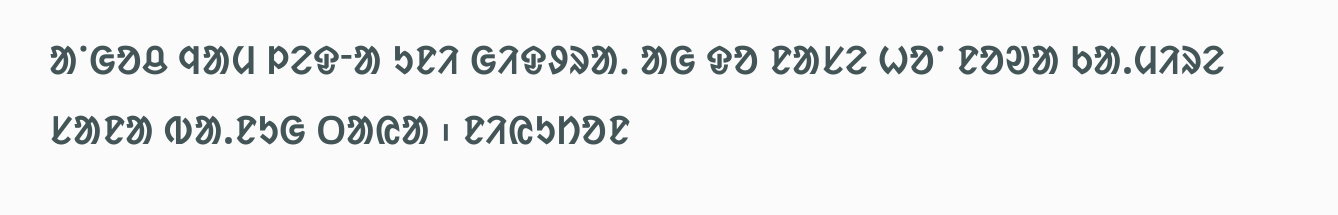ᱟᱸᱜᱚᱪ ᱧᱟᱢ ᱞᱮᱫᱼᱟ ᱩᱱᱤ ᱜᱤᱫᱽᱨᱟᱹ ᱟᱜ ᱫᱚ ᱱᱟᱥᱮ ᱦᱚᱸ ᱱᱚᱣᱟ ᱠᱟ.ᱢᱤᱨᱮ ᱥᱟᱱᱟ ᱵᱟ.ᱱᱩᱜ ᱛᱟᱭᱟ ᱾ ᱱᱤᱭᱩᱴᱚᱱ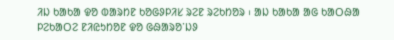ᱤᱡ ᱠᱟᱠᱟ ᱫᱚ ᱵᱟᱨᱴᱱ ᱠᱚᱜᱽᱞᱤᱥ ᱨᱮᱱ ᱨᱮᱠᱴᱚᱨ ᱾ ᱟᱡ ᱠᱟᱠᱟ ᱟᱜ ᱠᱟᱛᱷᱟ ᱞᱮᱠᱟᱛᱮ ᱱᱤᱭᱩᱴᱚᱱ ᱫᱚ ᱜᱷᱟᱨᱚᱸᱡᱽ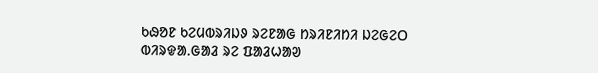ᱠᱷᱚᱱ ᱠᱮᱢᱵᱨᱤᱡᱽ ᱨᱮᱱᱟᱜ ᱴᱨᱤᱱᱤᱴᱤ ᱡᱮᱜᱮᱛ ᱵᱤᱨᱫᱟ.ᱜᱟᱲ ᱨᱮ ᱯᱟᱲᱦᱟᱣ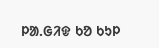ᱞᱟ.ᱜᱤᱫ ᱠᱚ ᱠᱩᱞ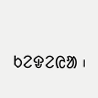ᱠᱮᱫᱮᱭᱟ ᱾